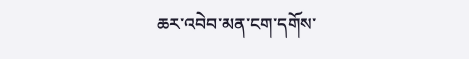ཆར་འབེབ་མན་ངག་དགོས་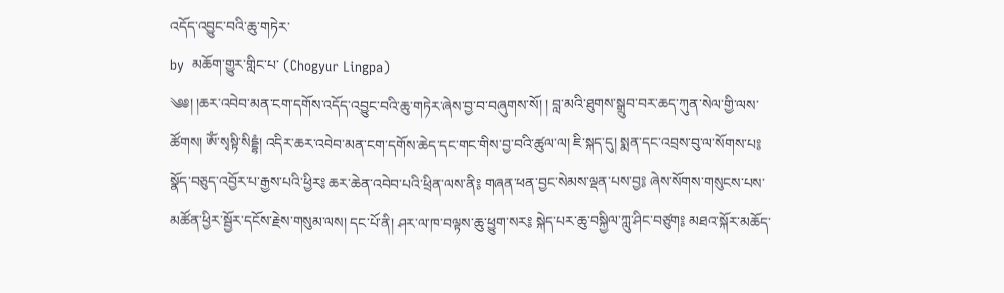འདོད་འབྱུང་བའི་ཆུ་གཏེར་
by  མཆོག་གྱུར་གླིང་པ་ (Chogyur Lingpa)
༄༅། །ཆར་འབེབ་མན་ངག་དགོས་འདོད་འབྱུང་བའི་ཆུ་གཏེར་ཞེས་བྱ་བ་བཞུགས་སོ། ། བླ་མའི་ཐུགས་སྒྲུབ་བར་ཆད་ཀུན་སེལ་གྱི་ལས་ཚོགས། ཨོཾ་སྭསྟི་སིདྡྷཾ། འདིར་ཆར་འབེབ་མན་ངག་དགོས་ཆེད་དང་གང་གིས་བྱ་བའི་ཚུལ་ལ། ཇི་སྐད་དུ། སྨན་དང་འབྲས་བུ་ལ་སོགས་པ༔ སྣོད་བཅུད་འབྱོར་པ་རྒྱས་པའི་ཕྱིར༔ ཆར་ཆེན་འབེབ་པའི་ཕྲིན་ལས་ནི༔ གཞན་ཕན་བྱང་སེམས་ལྡན་པས་བྱ༔ ཞེས་སོགས་གསུངས་པས་མཚོན་ཕྱིར་སྦྱོར་དངོས་རྗེས་གསུམ་ལས། དང་པོ་ནི། ཤར་ལ་ཁ་བལྟས་ཆུ་ཕྱུག་སར༔ སྐེད་པར་ཆུ་བསྐྱིལ་ཀླུ་ཤིང་བཙུག༔ མཐའ་སྐོར་མཆོད་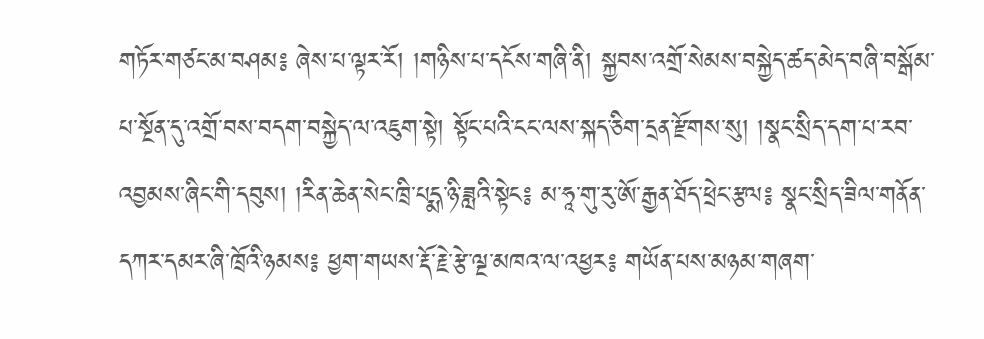གཏོར་གཙང་མ་བཤམ༔ ཞེས་པ་ལྟར་རོ། །གཉིས་པ་དངོས་གཞི་ནི། སྐྱབས་འགྲོ་སེམས་བསྐྱེད་ཚད་མེད་བཞི་བསྒོམ་པ་སྔོན་དུ་འགྲོ་བས་བདག་བསྐྱེད་ལ་འཇུག་སྟེ། སྟོང་པའི་ངང་ལས་སྐད་ཅིག་དྲན་རྫོགས་སུ། །སྣང་སྲིད་དག་པ་རབ་འབྱམས་ཞིང་གི་དབུས། །རིན་ཆེན་སེང་ཁྲི་པདྨ་ཉི་ཟླའི་སྟེང༔ མ་ཧཱ་གུ་རུ་ཨོ་རྒྱན་ཐོད་ཕྲེང་རྩལ༔ སྣང་སྲིད་ཟིལ་གནོན་དཀར་དམར་ཞི་ཁྲོའི་ཉམས༔ ཕྱག་གཡས་རྡོ་རྗེ་རྩེ་ལྔ་མཁའ་ལ་འཕྱར༔ གཡོན་པས་མཉམ་གཞག་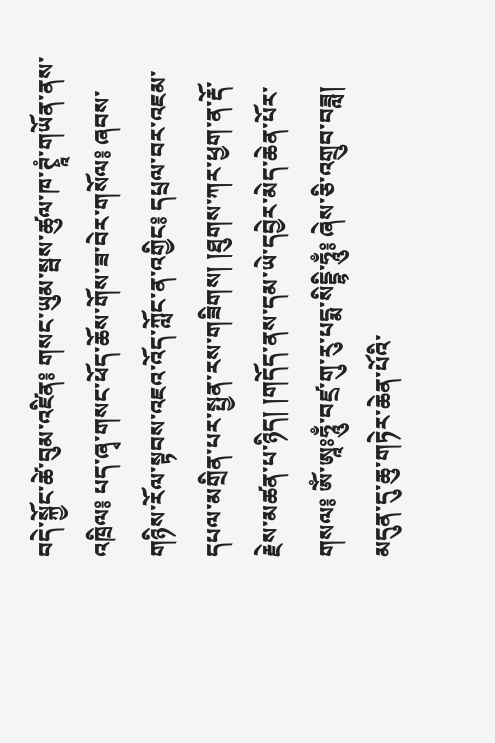བདེ་སྐྱོང་ཚེ་བུམ་འཛིན༔ གསང་ཡུམ་སྦས་ཚུལ་ཁ་ཊྭཱཾ་གཡོན་ནས་འཁྲིལ༔ པད་ཞྭ་གསང་ཕོད་ཆོས་གོས་ཟ་བེར་གསོལ༔ ཞབས་གཉིས་རོལ་སྟབས་འཇའ་འོད་ཀློང་ན་འགྱིང༔ དཔྲལ་བར་འཇམ་དཔལ་མགྲིན་པར་སྤྱན་རས་གཟིགས། །ཐུགས་ཀར་ཕྱག་ན་རྡོ་རྗེས་མཚན་པ་ཉིད། །གདོད་ནས་དམ་ཡེ་དབྱེར་མེད་ཆེན་པོར་གསལ༔ ཨོཾ་ཨཱཿཧཱུྃ་བཛྲ་གུ་རུ་པདྨ་སིདྡྷི་ཧཱུྃ༔ ཞེས་ཅི་འགྲུབ་བཟླ། མདུན་དུ་ཆུ་གཏེར་ཆེན་པོའི་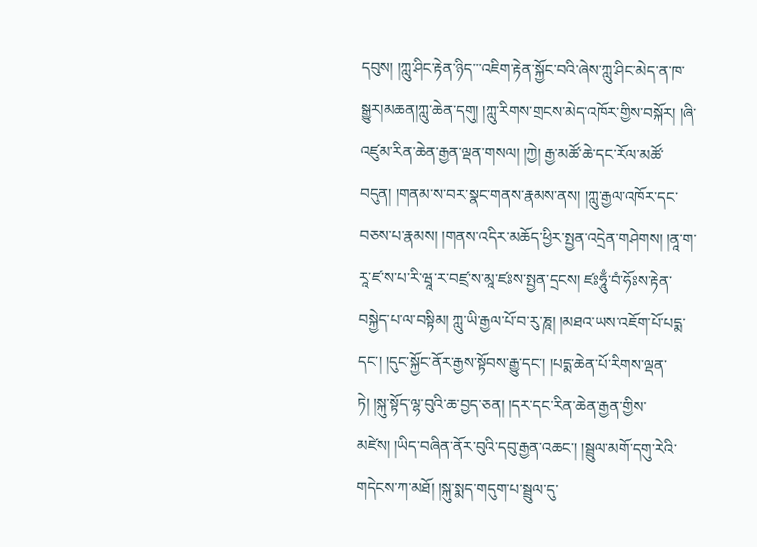དབུས། །ཀླུ་ཤིང་རྟེན་ཉིད་་་འཇིག་རྟེན་སྐྱོང་བའི་ཞེས་ཀླུ་ཤིང་མེད་ན་ཁ་སྒྱུར།མཆན།ཀླུ་ཆེན་དགུ། །ཀླུ་རིགས་གྲངས་མེད་འཁོར་གྱིས་བསྐོར། །ཞི་འཛུམ་རིན་ཆེན་རྒྱན་ལྡན་གསལ། །ཀྱེ། རྒྱ་མཚོ་ཆེ་དང་རོལ་མཚོ་བདུན། །གནམ་ས་བར་སྣང་གནས་རྣམས་ནས། །ཀླུ་རྒྱལ་འཁོར་དང་བཅས་པ་རྣམས། །གནས་འདིར་མཆོད་ཕྱིར་སྤྱན་འདྲེན་གཤེགས། །ནཱ་ག་རཱ་ཛ་ས་པ་རི་ཝཱ་ར་བཛྲ་ས་མཱ་ཛཿས་སྤྱན་དྲངས། ཛཿཧཱུྃ་བཾ་ཧོཿས་རྟེན་བསྐྱེད་པ་ལ་བསྟིམ། ཀླུ་ཡི་རྒྱལ་པོ་བ་རུ་ཎཱ། །མཐའ་ཡས་འཇོག་པོ་པདྨ་དང་། །དུང་སྐྱོང་ནོར་རྒྱས་སྟོབས་རྒྱུ་དང་། །པདྨ་ཆེན་པོ་རིགས་ལྡན་ཏེ། །སྐུ་སྟོད་ལྷ་བུའི་ཆ་བྱད་ཅན། །དར་དང་རིན་ཆེན་རྒྱན་གྱིས་མཛེས། །ཡིད་བཞིན་ནོར་བུའི་དབུ་རྒྱན་འཆང་། །སྦྲུལ་མགོ་དགུ་རེའི་གདེངས་ཀ་མཐོ། །སྐུ་སྨད་གདུག་པ་སྦྲུལ་དུ་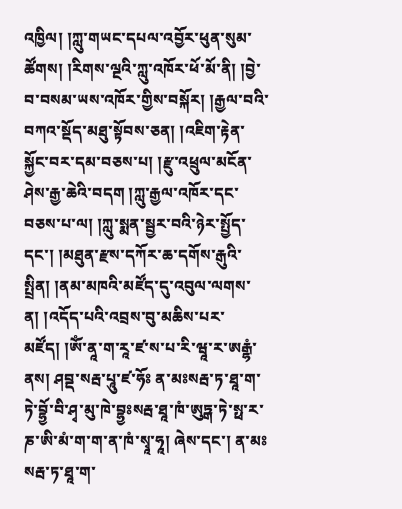འཁྱིལ། །ཀླུ་གཡང་དཔལ་འབྱོར་ཕུན་སུམ་ཚོགས། །རིགས་ལྔའི་ཀླུ་འཁོར་ཕོ་མོ་ནི། །བྱེ་བ་བསམ་ཡས་འཁོར་གྱིས་བསྐོར། །རྒྱལ་བའི་བཀའ་སྡོད་མཐུ་སྟོབས་ཅན། །འཇིག་རྟེན་སྐྱོང་བར་དམ་བཅས་པ། །རྫུ་འཕྲུལ་མངོན་ཤེས་རྒྱ་ཆེའི་བདག །ཀླུ་རྒྱལ་འཁོར་དང་བཅས་པ་ལ། །ཀླུ་སྨན་སྦྱར་བའི་ཉེར་སྤྱོད་དང་། །མཐུན་རྫས་དཀོར་ཆ་དགོས་རྒུའི་སྤྲིན། །ནམ་མཁའི་མཛོད་དུ་འབུལ་ལགས་ན། །འདོད་པའི་འབྲས་བུ་མཆིས་པར་མཛོད། །ཨོཾ་ནཱ་ག་རཱ་ཛ་ས་པ་རི་ཝཱ་ར་ཨརྒྷཾ་ནས། ཤབྡ་སརྦ་པཱུ་ཛ་ཧོཿ ན་མཿསརྦ་ཏ་ཐཱ་ག་ཏེ་བྷྱོ་བི་ཤྭ་མུ་ཁེ་བྷྱཿསརྦ་ཐཱ་ཁཾ་ཨུཏྒ་ཏེ་སྥ་ར་ཎ་ཨི་མཾ་ག་ག་ན་ཁཾ་སྭཱ་ཧཱ། ཞེས་དང་། ན་མཿསརྦ་ཏ་ཐཱ་ག་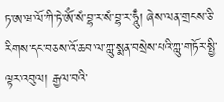ཏ་ཨ་ཝ་ལོ་ཀི་ཏེ་ཨོཾ་སཾ་བྷ་ར་སཾ་བྷ་ར་ཧཱུྃ། ཞེས་ལན་གྲངས་ཅི་རིགས་དང་བཅས་འོ་ཆབ་ལ་ཀླུ་སྨན་བསྲེས་པའི་ཀླུ་གཏོར་སྤྱི་ལྟར་འབུལ། རྒྱལ་བའི་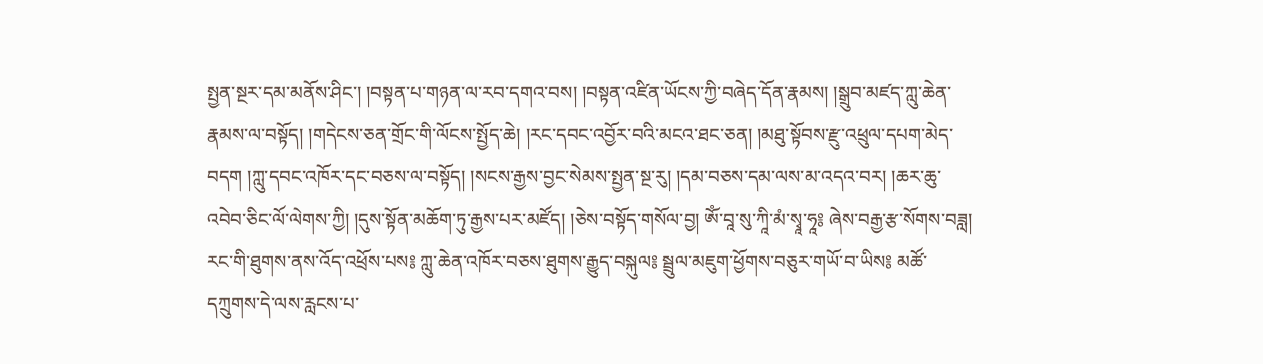སྤྱན་སྔར་དམ་མནོས་ཤིང་། །བསྟན་པ་གཉན་ལ་རབ་དགའ་བས། །བསྟན་འཛིན་ཡོངས་ཀྱི་བཞེད་དོན་རྣམས། །སྒྲུབ་མཛད་ཀླུ་ཆེན་རྣམས་ལ་བསྟོད། །གདེངས་ཅན་གྲོང་གི་ལོངས་སྤྱོད་ཆེ། །རང་དབང་འབྱོར་བའི་མངའ་ཐང་ཅན། །མཐུ་སྟོབས་རྫུ་འཕྲུལ་དཔག་མེད་བདག །ཀླུ་དབང་འཁོར་དང་བཅས་ལ་བསྟོད། །སངས་རྒྱས་བྱང་སེམས་སྤྱན་སྔ་རུ། །དམ་བཅས་དམ་ལས་མ་འདའ་བར། །ཆར་ཆུ་འབེབ་ཅིང་ལོ་ལེགས་ཀྱི། །དུས་སྟོན་མཆོག་ཏུ་རྒྱས་པར་མཛོད། །ཅེས་བསྟོད་གསོལ་བྱ། ཨོཾ་བཱ་སུ་ཀཱི་མཾ་སྭཱ་ཧཱ༔ ཞེས་བརྒྱ་རྩ་སོགས་བཟླ། རང་གི་ཐུགས་ནས་འོད་འཕྲོས་པས༔ ཀླུ་ཆེན་འཁོར་བཅས་ཐུགས་རྒྱུད་བསྐུལ༔ སྦྲུལ་མཇུག་ཕྱོགས་བཅུར་གཡོ་བ་ཡིས༔ མཚོ་དཀྲུགས་དེ་ལས་རླངས་པ་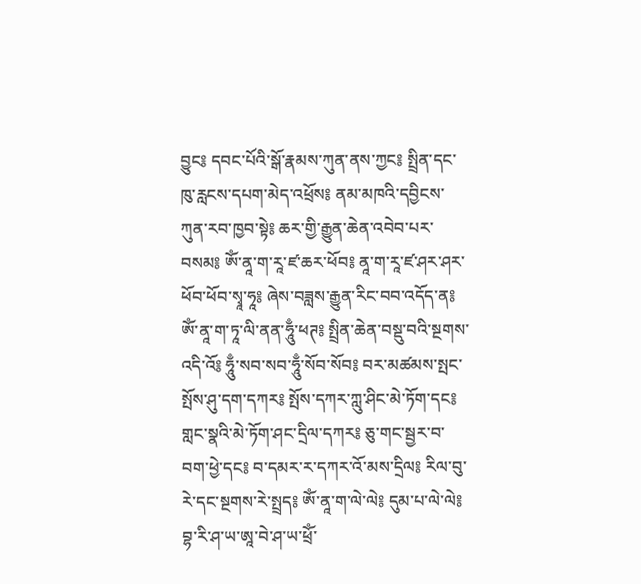བྱུང༔ དབང་པོའི་སྒོ་རྣམས་ཀུན་ནས་ཀྱང༔ སྤྲིན་དང་ཁུ་རླངས་དཔག་མེད་འཕྲོས༔ ནམ་མཁའི་དབྱིངས་ཀུན་རབ་ཁྱབ་སྟེ༔ ཆར་གྱི་རྒྱུན་ཆེན་འབེབ་པར་བསམ༔ ཨོཾ་ནཱ་ག་རཱ་ཛ་ཆར་ཕོབ༔ ནཱ་ག་རཱ་ཛ་ཤར་ཤར་ཕོབ་ཕོབ་སྭཱ་ཧཱ༔ ཞེས་བཟླས་རྒྱུན་རིང་བབ་འདོད་ན༔ ཨོཾ་ནཱ་ག་ཏཱ་ལི་ནན་ཧཱུྃ་ཕཊ༔ སྤྲིན་ཆེན་བསྡུ་བའི་སྔགས་འདི་འོ༔ ཧཱུྃ་སབ་སབ་ཧཱུྃ་སོབ་སོབ༔ བར་མཚམས་སྤང་སྤོས་ཤུ་དག་དཀར༔ སྤོས་དཀར་ཀླུ་ཤིང་མེ་ཏོག་དང༔ གླང་སྣའི་མེ་ཏོག་ཤང་དྲིལ་དཀར༔ ཅུ་གང་སྦྱར་བ་བག་ཕྱེ་དང༔ བ་དམར་ར་དཀར་འོ་མས་དྲིལ༔ རིལ་བུ་རེ་དང་སྔགས་རེ་སྤྲད༔ ཨོཾ་ནཱ་ག་ལེ་ལེ༔ དུམ་པ་ལེ་ལེ༔ བྷ་རི་ཤ་ཡ་ཨཱ་བེ་ཤ་ཡ་ཕྲོཾ་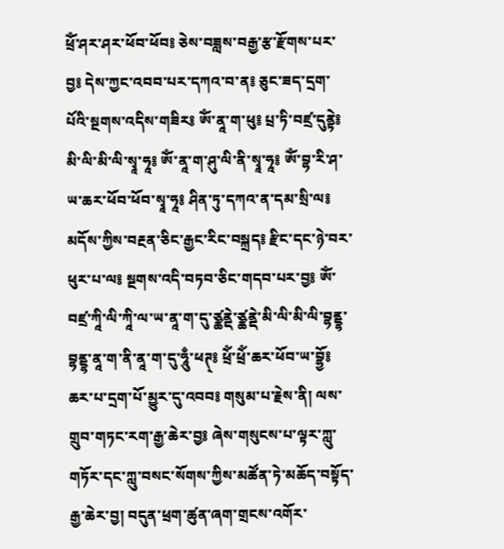ཕྲོཾ་ཤར་ཤར་ཕོབ་ཕོབ༔ ཅེས་བཟླས་བརྒྱ་རྩ་རྫོགས་པར་བྱ༔ དེས་ཀྱང་འབབ་པར་དཀའ་བ་ན༔ ཅུང་ཟད་དྲག་པོའི་སྔགས་འདིས་གཟིར༔ ཨོཾ་ནཱ་ག་ཕུ༔ པྲ་ཏི་བཛྲ་དུནྟེ༔ མི་ལི་མི་ལི་སྭཱ་ཧཱ༔ ཨོཾ་ནཱ་ག་ཤུ་ལི་ནི་སྭཱ་ཧཱ༔ ཨོཾ་བྷ་རི་ཤ་ཡ་ཆར་ཕོབ་ཕོབ་སྭཱ་ཧཱ༔ ཤིན་ཏུ་དཀའ་ན་དམ་སྲི་ལ༔ མདོས་ཀྱིས་བརྔན་ཅིང་རྒྱང་རིང་བསྐྲད༔ རྫིང་དང་ཉེ་བར་ཕུར་པ་ལ༔ སྔགས་འདི་བཏབ་ཅིང་གདབ་པར་བྱ༔ ཨོཾ་བཛྲ་ཀཱི་ལི་ཀཱི་ལ་ཡ་ནཱ་ག་དུ་ཙྪནྡེ་ཙྪནྡེ་མི་ལི་མི་ལི་བྷནྡྷ་བྷནྡྷ་ནཱ་ག་ནི་ནཱ་ག་དུ་ཧཱུྃ་ཕཊ྄༔ ཕྲོཾ་ཕྲོཾ་ཆར་ཕོབ་ཡ་བྷྱོ༔ ཆར་པ་དྲག་པོ་མྱུར་དུ་འབབ༔ གསུམ་པ་རྗེས་ནི། ལས་གྲུབ་གཏང་རག་རྒྱ་ཆེར་བྱ༔ ཞེས་གསུངས་པ་ལྟར་ཀླུ་གཏོར་དང་ཀླུ་བསང་སོགས་ཀྱིས་མཚོན་ཏེ་མཆོད་བསྟོད་རྒྱ་ཆེར་བྱ། བདུན་ཕྲག་ཚུན་ཞག་གྲངས་འགོར་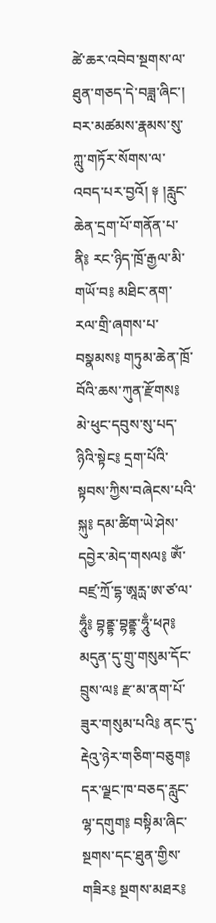ཚེ་ཆར་འབེབ་སྔགས་ལ་ཐུན་གཅད་དེ་བཟླ་ཞིང་། བར་མཚམས་རྣམས་སུ་ཀླུ་གཏོར་སོགས་ལ་འབད་པར་བྱའོ། ༈ །རླུང་ཆེན་དྲག་པོ་གནོན་པ་ནི༔ རང་ཉིད་ཁྲོ་རྒྱལ་མི་གཡོ་བ༔ མཐིང་ནག་རལ་གྲི་ཞགས་པ་བསྣམས༔ གཏུམ་ཆེན་ཁྲོ་བོའི་ཆས་ཀུན་རྫོགས༔ མེ་ཕུང་དབུས་སུ་པད་ཉིའི་སྟེང༔ དྲག་པོའི་སྟབས་ཀྱིས་བཞེངས་པའི་སྐུ༔ དམ་ཚིག་ཡེ་ཤེས་དབྱེར་མེད་གསལ༔ ཨོཾ་བཛྲ་ཀྲོ་དྷ་ཨཱརྻ་ཨ་ཙ་ལ་ཧཱུྃ༔ བྷནྡྷ་བྷནྡྷ་ཧཱུྃ་ཕཊ༔ མདུན་དུ་གྲུ་གསུམ་དོང་བྲུས་ལ༔ རྫ་མ་ནག་པོ་ཟུར་གསུམ་པའི༔ ནང་དུ་རྡེའུ་ཉེར་གཅིག་བཅུག༔ དར་ལྗང་ཁ་བཅད་རླུང་ལྷ་དགུག༔ བསྟིམ་ཞིང་སྔགས་དང་ཐུན་གྱིས་གཟིར༔ སྔགས་མཐར༔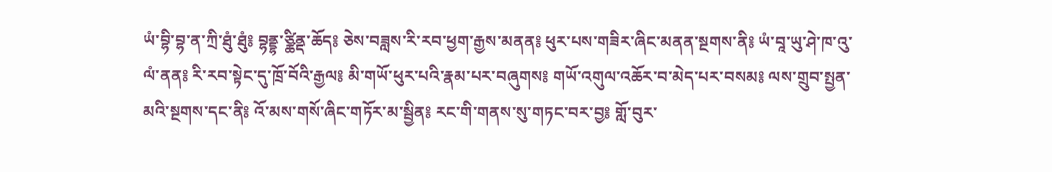ཡཾ་བྷི་བྷ་ན་ཀྲི་ཐུཾ་ཐུཾ༔ བྷནྡྷ་ཙྪིནྡ་ཆོད༔ ཅེས་བཟླས་རི་རབ་ཕྱག་རྒྱས་མནན༔ ཕུར་པས་གཟིར་ཞིང་མནན་སྔགས་ནི༔ ཡཾ་བཱ་ཡུ་ཤེ་ཁ་འུ་ལཾ་ནན༔ རི་རབ་སྟེང་དུ་ཁྲོ་བོའི་རྒྱལ༔ མི་གཡོ་ཕུར་པའི་རྣམ་པར་བཞུགས༔ གཡོ་འགུལ་འཆོར་བ་མེད་པར་བསམ༔ ལས་གྲུབ་སྤྱན་མའི་སྔགས་དང་ནི༔ འོ་མས་གསོ་ཞིང་གཏོར་མ་སྦྱིན༔ རང་གི་གནས་སུ་གཏང་བར་བྱ༔ གློ་བུར་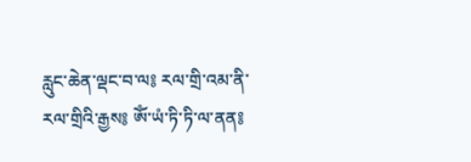རླུང་ཆེན་ལྡང་བ་ལ༔ རལ་གྲི་འམ་ནི་རལ་གྲིའི་རྒྱས༔ ཨོཾ་ཡཾ་ཏི་ཏི་ལ་ནན༔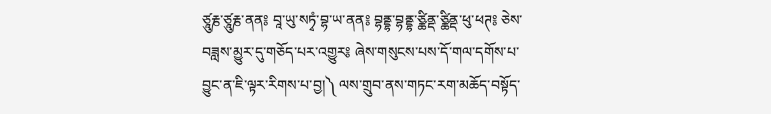ཙཱུརྞ་ཙཱུརྞ་ནན༔ བཱ་ཡུ་སཏྭཾ་བྷ་ཡ་ནན༔ བྷནྡྷ་བྷནྡྷ་ཙྪིནྡ་ཙྪིནྡ་ཕུ་ཕཊ༔ ཅེས་བཟླས་མྱུར་དུ་གཅོད་པར་འགྱུར༔ ཞེས་གསུངས་པས་དོ་གལ་དགོས་པ་བྱུང་ན་ཇི་ལྟར་རིགས་པ་བྱ།༽ ལས་གྲུབ་ནས་གཏང་རག་མཆོད་བསྟོད་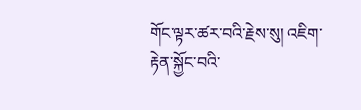གོང་ལྟར་ཚར་བའི་རྗེས་སུ། འཇིག་རྟེན་སྐྱོང་བའི་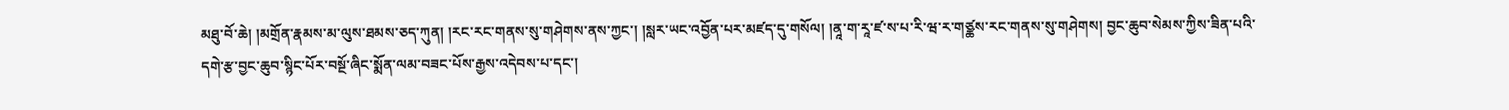མཐུ་བོ་ཆེ། །མགྲོན་རྣམས་མ་ལུས་ཐམས་ཅད་ཀུན། །རང་རང་གནས་སུ་གཤེགས་ནས་ཀྱང་། །སླར་ཡང་འབྱོན་པར་མཛད་དུ་གསོལ། །ནཱ་ག་རཱ་ཛ་ས་པ་རི་ཝ་ར་གཙྪས་རང་གནས་སུ་གཤེགས། བྱང་ཆུབ་སེམས་ཀྱིས་ཟིན་པའི་དགེ་རྩ་བྱང་ཆུབ་སྙིང་པོར་བསྔོ་ཞིང་སྨོན་ལམ་བཟང་པོས་རྒྱས་འདེབས་པ་དང་།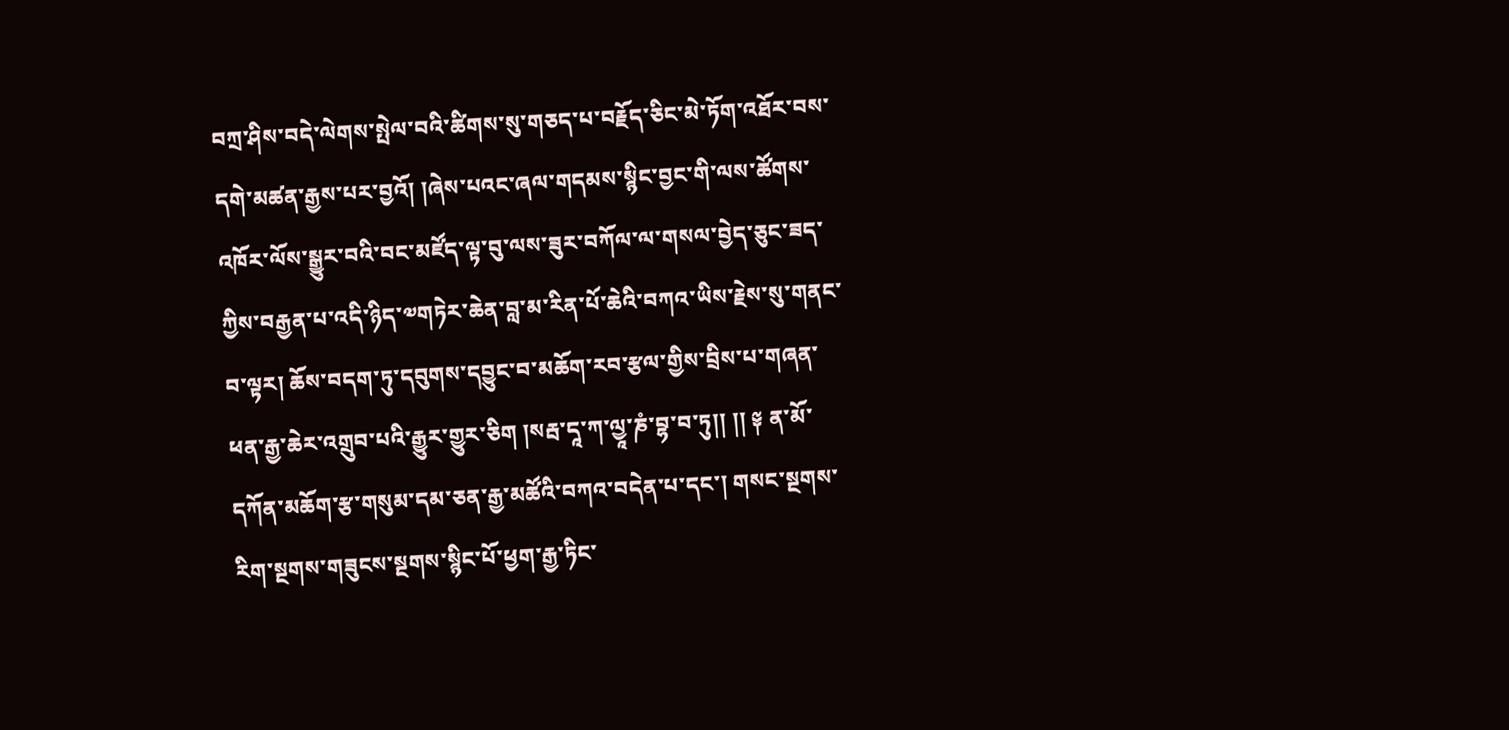བཀྲ་ཤིས་བདེ་ལེགས་སྤེལ་བའི་ཚིགས་སུ་གཅད་པ་བརྗོད་ཅིང་མེ་ཏོག་འཐོར་བས་དགེ་མཚན་རྒྱས་པར་བྱའོ། །ཞེས་པའང་ཞལ་གདམས་སྙིང་བྱང་གི་ལས་ཚོགས་འཁོར་ལོས་སྒྱུར་བའི་བང་མཛོད་ལྟ་བུ་ལས་ཟུར་བཀོལ་ལ་གསལ་བྱེད་ཅུང་ཟད་ཀྱིས་བརྒྱན་པ་འདི་ཉིད་༧གཏེར་ཆེན་བླ་མ་རིན་པོ་ཆེའི་བཀའ་ཡིས་རྗེས་སུ་གནང་བ་ལྟར། ཆོས་བདག་ཏུ་དབུགས་དབྱུང་བ་མཆོག་རབ་རྩལ་གྱིས་བྲིས་པ་གཞན་ཕན་རྒྱ་ཆེར་འགྲུབ་པའི་རྒྱུར་གྱུར་ཅིག །སརྦ་དཱ་ཀ་ལྱཱ་ཎཾ་བྷ་བ་ཏུ།། །། ༈ ན་མོ་དཀོན་མཆོག་རྩ་གསུམ་དམ་ཅན་རྒྱ་མཚོའི་བཀའ་བདེན་པ་དང་། གསང་སྔགས་རིག་སྔགས་གཟུངས་སྔགས་སྙིང་པོ་ཕྱག་རྒྱ་ཏིང་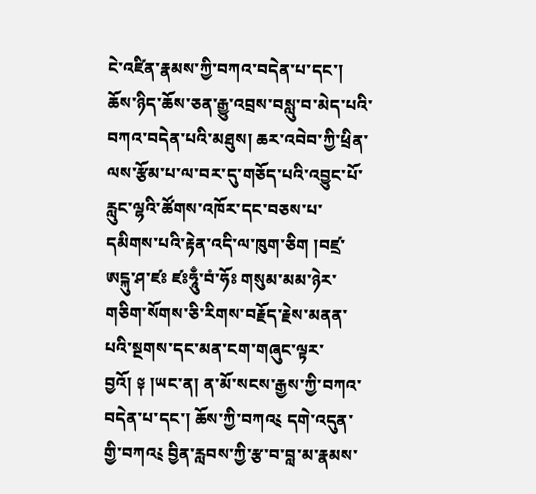ངེ་འཛིན་རྣམས་ཀྱི་བཀའ་བདེན་པ་དང་། ཆོས་ཉིད་ཆོས་ཅན་རྒྱུ་འབྲས་བསླུ་བ་མེད་པའི་བཀའ་བདེན་པའི་མཐུས། ཆར་འབེབ་ཀྱི་ཕྲིན་ལས་རྩོམ་པ་ལ་བར་དུ་གཅོད་པའི་འབྱུང་པོ་རླུང་ལྷའི་ཚོགས་འཁོར་དང་བཅས་པ་དམིགས་པའི་རྟེན་འདི་ལ་ཁུག་ཅིག །བཛྲ་ཨངྐུ་ཤ་ཛཿ ཛཿཧཱུྃ་བཾ་ཧོཿ གསུམ་མམ་ཉེར་གཅིག་སོགས་ཅི་རིགས་བརྗོད་རྗེས་མནན་པའི་སྔགས་དང་མན་ངག་གཞུང་ལྟར་བྱའོ། ༈ །ཡང་ན། ན་མོ་སངས་རྒྱས་ཀྱི་བཀའ་བདེན་པ་དང་། ཆོས་ཀྱི་བཀའ༴ དགེ་འདུན་གྱི་བཀའ༴ བྱིན་རླབས་ཀྱི་རྩ་བ་བླ་མ་རྣམས་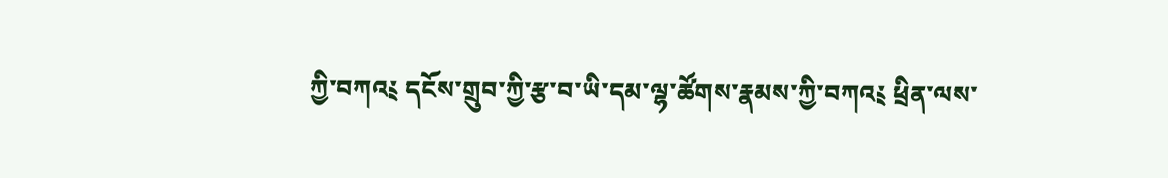ཀྱི་བཀའ༴ དངོས་གྲུབ་ཀྱི་རྩ་བ་ཡི་དམ་ལྷ་ཚོགས་རྣམས་ཀྱི་བཀའ༴ ཕྲིན་ལས་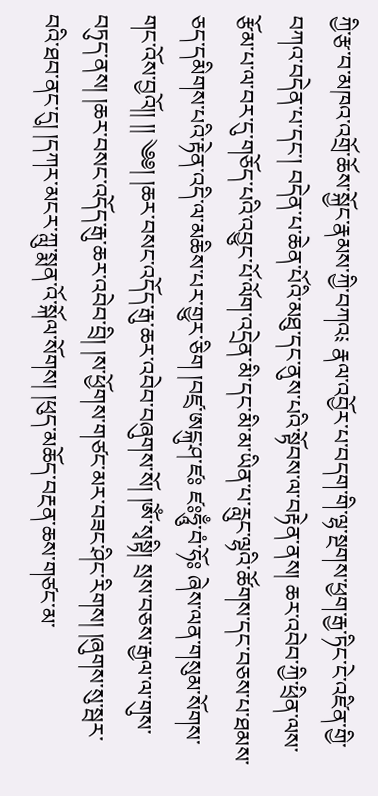ཀྱི་རྩ་བ་མཁའ་འགྲོ་ཆོས་སྐྱོང་རྣམས་ཀྱི་བཀའ༴ རྣལ་འབྱོར་པ་བདག་གི་ལྷ་སྔགས་ཕྱག་རྒྱ་ཏིང་ངེ་འཛིན་གྱི་བཀའ་བདེན་པ་དང་། བདེན་པ་ཆེན་པོའི་མཐུ་དང་ནུས་པའི་སྟོབས་ལ་བརྟེན་ནས། ཆར་འབེབ་ཀྱི་ཕྲིན་ལས་རྩོམ་པ་ལ་བར་དུ་གཅོད་པའི་འབྱུང་པོ་ལོག་འདྲེན་མི་དང་མི་མ་ཡིན་པ་རླུང་ལྷའི་ཚོགས་དང་བཅས་པ་ཐམས་ཅད་དམིགས་པའི་རྟེན་འདི་ལ་མཆིས་པར་གྱུར་ཅིག །བཛྲ་ཨངྐུ་ཤ་ཛཿ ཛཿཧཱུྃ་བཾ་ཧོཿ ཞེས་ལན་གསུམ་སོགས་གང་འོས་བྱའོ།། །། ༄༅། །ཆར་བསང་འདོད་རྒུ་ཆར་འབེབ་བཞུགས་སོ། །ཨོཾ་སྭསྟི། སྲས་བཅས་རྒྱལ་ལ་གུས་བཏུད་ནས། །ཆར་བསང་འདོད་རྒུ་ཆར་འབེབ་བྲི། །ས་ཕྱོགས་གཙང་མར་བཟང་ཤིང་རིགས། །ཞུགས་སུ་སྦར་བའི་ཐབ་ནང་དུ། །དཀར་མངར་ཀླུ་སྨན་འོ་སྐོལ་སོགས། །ཕུད་མཆོད་བརྔན་ཆས་གཙང་མ་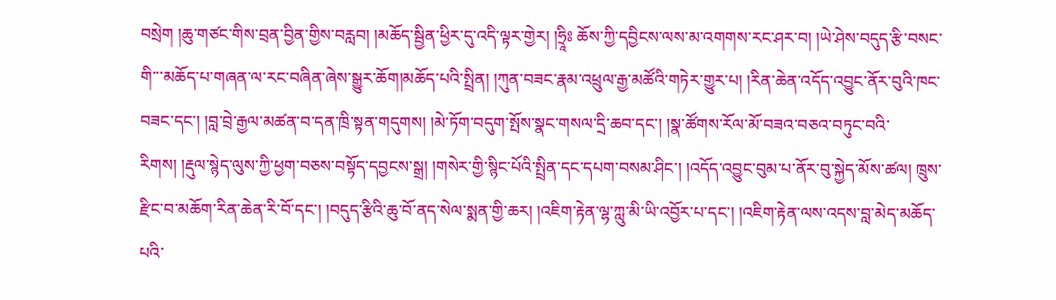བསྲེག །ཆུ་གཙང་གིས་བྲན་བྱིན་གྱིས་བརླབ། །མཆོད་སྦྱིན་ཕྱིར་དུ་འདི་ལྟར་གྱེར། །ཧྲཱིཿ ཆོས་ཀྱི་དབྱིངས་ལས་མ་འགགས་རང་ཤར་བ། །ཡེ་ཤེས་བདུད་རྩི་བསང་གི་་་མཆོད་པ་གཞན་ལ་རང་བཞིན་ཞེས་སྒྱུར་ཆོག།མཆོད་པའི་སྤྲིན། །ཀུན་བཟང་རྣམ་འཕྲུལ་རྒྱ་མཚོའི་གཏེར་གྱུར་པ། །རིན་ཆེན་འདོད་འབྱུང་ནོར་བུའི་ཁང་བཟང་དང་། །བླ་བྲེ་རྒྱལ་མཚན་བ་དན་ཁྲི་སྟན་གདུགས། །མེ་ཏོག་བདུག་སྤོས་སྣང་གསལ་དྲི་ཆབ་དང་། །སྣ་ཚོགས་རོལ་མོ་བཟའ་བཅའ་བཏུང་བའི་རིགས། །རྡུལ་སྙེད་ལུས་ཀྱི་ཕྱག་བཅས་བསྟོད་དབྱངས་སྒྲ། །གསེར་གྱི་སྙིང་པོའི་སྤྲིན་དང་དཔག་བསམ་ཤིང་། །འདོད་འབྱུང་བུམ་པ་ནོར་བུ་སྐྱེད་མོས་ཚལ། ཁྲུས་རྫིང་བ་མཆོག་རིན་ཆེན་རི་བོ་དང་། །བདུད་རྩིའི་ཆུ་བོ་ནད་སེལ་སྨན་གྱི་ཆར། །འཇིག་རྟེན་ལྷ་ཀླུ་མི་ཡི་འབྱོར་པ་དང་། །འཇིག་རྟེན་ལས་འདས་བླ་མེད་མཆོད་པའི་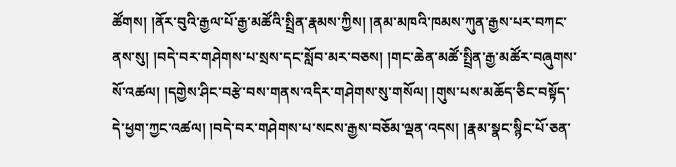ཚོགས། །ནོར་བུའི་རྒྱལ་པོ་རྒྱ་མཚོའི་སྤྲིན་རྣམས་ཀྱིས། །ནམ་མཁའི་ཁམས་ཀུན་རྒྱས་པར་བཀང་ནས་སུ། །བདེ་བར་གཤེགས་པ་སྲས་དང་སློབ་མར་བཅས། །གང་ཆེན་མཚོ་སྤྲིན་རྒྱ་མཚོར་བཞུགས་སོ་འཚལ། །དགྱེས་ཤིང་བརྩེ་བས་གནས་འདིར་གཤེགས་སུ་གསོལ། །གུས་པས་མཆོད་ཅིང་བསྟོད་དེ་ཕྱག་ཀྱང་འཚལ། །བདེ་བར་གཤེགས་པ་སངས་རྒྱས་བཅོམ་ལྡན་འདས། །རྣམ་སྣང་སྙིང་པོ་ཅན་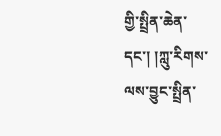གྱི་སྤྲིན་ཆེན་དང་། །ཀླུ་རིགས་ལས་བྱུང་སྤྲིན་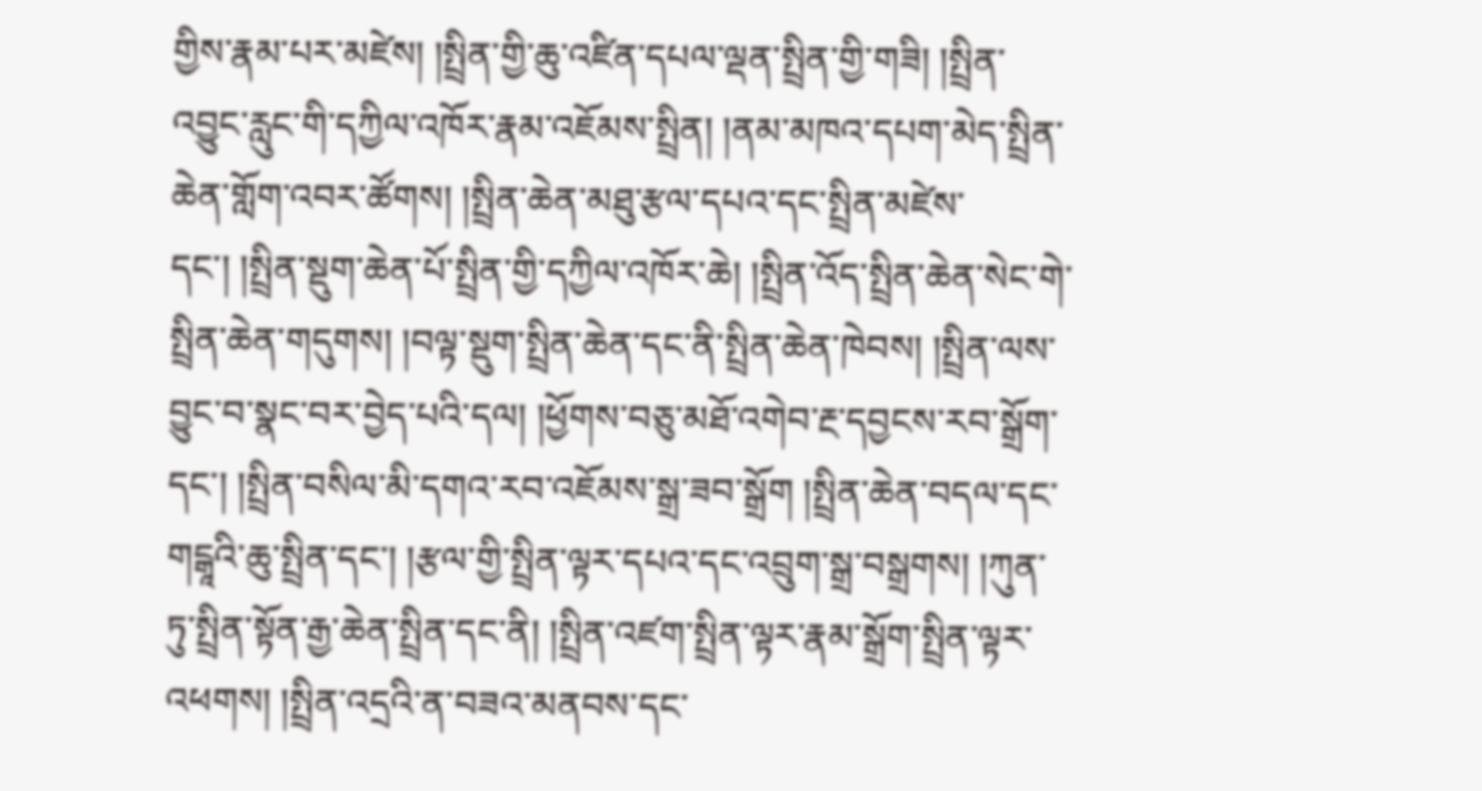གྱིས་རྣམ་པར་མཛེས། །སྤྲིན་གྱི་ཆུ་འཛིན་དཔལ་ལྡན་སྤྲིན་གྱི་གཟི། །སྤྲིན་འབྱུང་རླུང་གི་དཀྱིལ་འཁོར་རྣམ་འཇོམས་སྤྲིན། །ནམ་མཁའ་དཔག་མེད་སྤྲིན་ཆེན་གློག་འབར་ཚོགས། །སྤྲིན་ཆེན་མཐུ་རྩལ་དཔའ་དང་སྤྲིན་མཛེས་དང་། །སྤྲིན་སྡུག་ཆེན་པོ་སྤྲིན་གྱི་དཀྱིལ་འཁོར་ཆེ། །སྤྲིན་འོད་སྤྲིན་ཆེན་སེང་གེ་སྤྲིན་ཆེན་གདུགས། །བལྟ་སྡུག་སྤྲིན་ཆེན་དང་ནི་སྤྲིན་ཆེན་ཁེབས། །སྤྲིན་ལས་བྱུང་བ་སྣང་བར་བྱེད་པའི་དལ། །ཕྱོགས་བཅུ་མཐོ་འགེབ་རྔ་དབྱངས་རབ་སྒྲོག་དང་། །སྤྲིན་བསིལ་མི་དགའ་རབ་འཇོམས་སྒྲ་ཟབ་སྒྲོག །སྤྲིན་ཆེན་བདལ་དང་གངྒཱའི་ཆུ་སྤྲིན་དང་། །རྩལ་གྱི་སྤྲིན་ལྟར་དཔའ་དང་འབྲུག་སྒྲ་བསྒྲགས། །ཀུན་ཏུ་སྤྲིན་སྟོན་རྒྱ་ཆེན་སྤྲིན་དང་ནི། །སྤྲིན་འཛག་སྤྲིན་ལྟར་རྣམ་སྒྲོག་སྤྲིན་ལྟར་འཕགས། །སྤྲིན་འདྲའི་ན་བཟའ་མནབས་དང་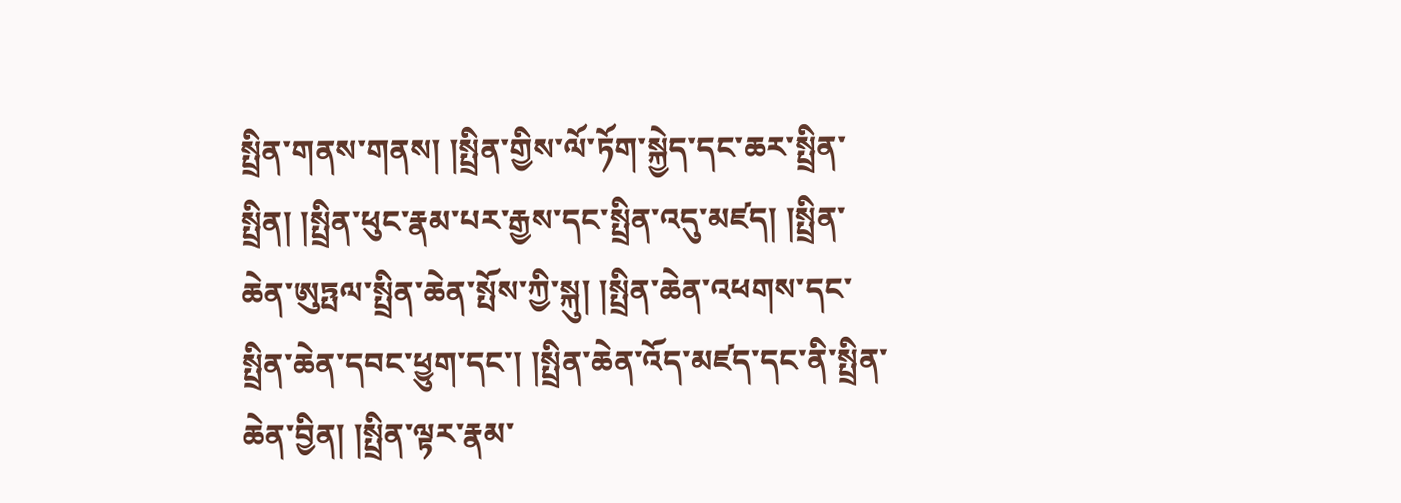སྤྲིན་གནས་གནས། །སྤྲིན་གྱིས་ལོ་ཏོག་སྐྱེད་དང་ཆར་སྤྲིན་སྤྲིན། །སྤྲིན་ཕུང་རྣམ་པར་རྒྱས་དང་སྤྲིན་འདུ་མཛད། །སྤྲིན་ཆེན་ཨུཏྤལ་སྤྲིན་ཆེན་སྤོས་ཀྱི་སྐུ། །སྤྲིན་ཆེན་འཕགས་དང་སྤྲིན་ཆེན་དབང་ཕྱུག་དང་། །སྤྲིན་ཆེན་འོད་མཛད་དང་ནི་སྤྲིན་ཆེན་བྱིན། །སྤྲིན་ལྟར་རྣམ་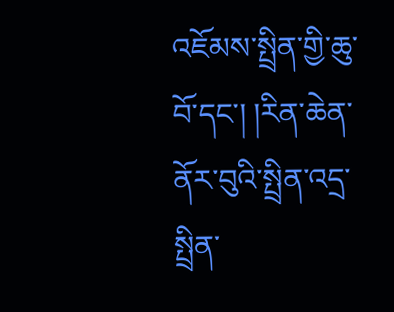འཇོམས་སྤྲིན་གྱི་ཆུ་བོ་དང་། །རིན་ཆེན་ནོར་བུའི་སྤྲིན་འདྲ་སྤྲིན་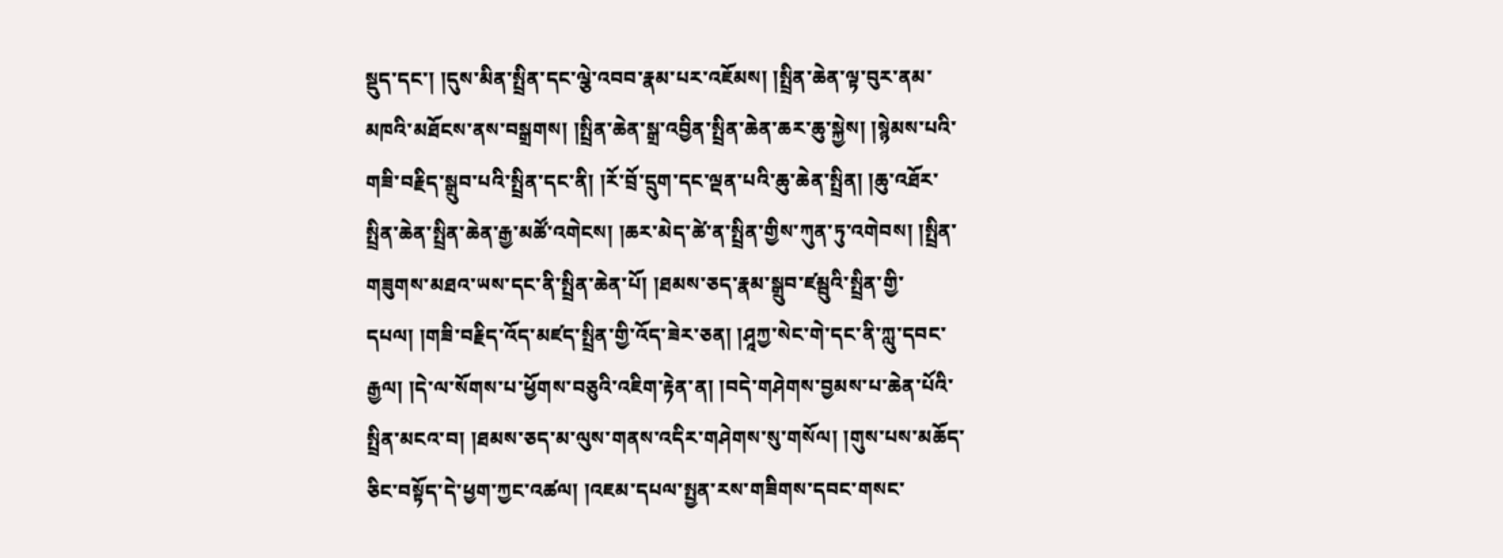སྡུད་དང་། །དུས་མིན་སྤྲིན་དང་ལྕེ་འབབ་རྣམ་པར་འཇོམས། །སྤྲིན་ཆེན་ལྟ་བུར་ནམ་མཁའི་མཐོངས་ནས་བསྒྲགས། །སྤྲིན་ཆེན་སྒྲ་འབྱིན་སྤྲིན་ཆེན་ཆར་ཆུ་སྐྱེས། །སྙེམས་པའི་གཟི་བརྗིད་སྒྲུབ་པའི་སྤྲིན་དང་ནི། །རོ་བྲོ་དྲུག་དང་ལྡན་པའི་ཆུ་ཆེན་སྤྲིན། །ཆུ་འཐོར་སྤྲིན་ཆེན་སྤྲིན་ཆེན་རྒྱ་མཚོ་འགེངས། །ཆར་མེད་ཚེ་ན་སྤྲིན་གྱིས་ཀུན་ཏུ་འགེབས། །སྤྲིན་གཟུགས་མཐའ་ཡས་དང་ནི་སྤྲིན་ཆེན་པོ། །ཐམས་ཅད་རྣམ་སྒྲུབ་ཛམྦུའི་སྤྲིན་གྱི་དཔལ། །གཟི་བརྗིད་འོད་མཛད་སྤྲིན་གྱི་འོད་ཟེར་ཅན། །ཤཱཀྱ་སེང་གེ་དང་ནི་ཀླུ་དབང་རྒྱལ། །དེ་ལ་སོགས་པ་ཕྱོགས་བཅུའི་འཇིག་རྟེན་ན། །བདེ་གཤེགས་བྱམས་པ་ཆེན་པོའི་སྤྲིན་མངའ་བ། །ཐམས་ཅད་མ་ལུས་གནས་འདིར་གཤེགས་སུ་གསོལ། །གུས་པས་མཆོད་ཅིང་བསྟོད་དེ་ཕྱག་ཀྱང་འཚལ། །འཇམ་དཔལ་སྤྱན་རས་གཟིགས་དབང་གསང་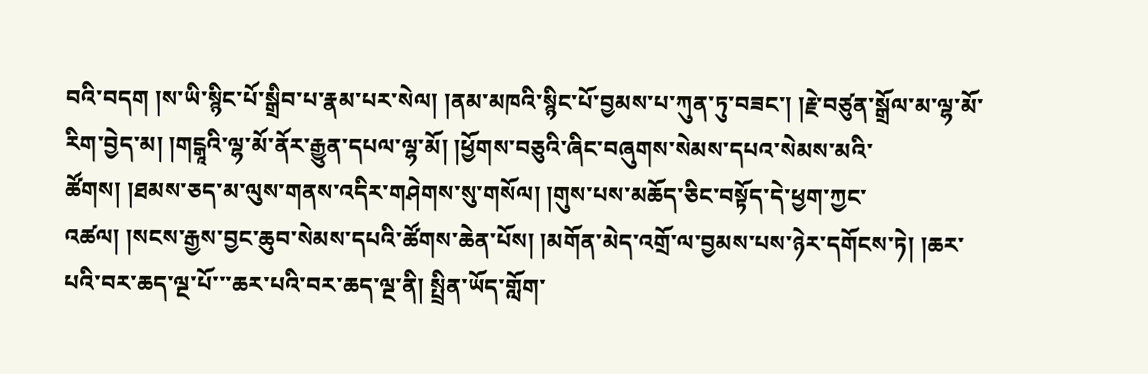བའི་བདག །ས་ཡི་སྙིང་པོ་སྒྲིབ་པ་རྣམ་པར་སེལ། །ནམ་མཁའི་སྙིང་པོ་བྱམས་པ་ཀུན་ཏུ་བཟང་། །རྗེ་བཙུན་སྒྲོལ་མ་ལྷ་མོ་རིག་བྱེད་མ། །གངྒཱའི་ལྷ་མོ་ནོར་རྒྱུན་དཔལ་ལྷ་མོ། །ཕྱོགས་བཅུའི་ཞིང་བཞུགས་སེམས་དཔའ་སེམས་མའི་ཚོགས། །ཐམས་ཅད་མ་ལུས་གནས་འདིར་གཤེགས་སུ་གསོལ། །གུས་པས་མཆོད་ཅིང་བསྟོད་དེ་ཕྱག་ཀྱང་འཚལ། །སངས་རྒྱས་བྱང་ཆུབ་སེམས་དཔའི་ཚོགས་ཆེན་པོས། །མགོན་མེད་འགྲོ་ལ་བྱམས་པས་ཉེར་དགོངས་ཏེ། །ཆར་པའི་བར་ཆད་ལྔ་པོ་་་ཆར་པའི་བར་ཆད་ལྔ་ནི། སྤྲིན་ཡོད་གློག་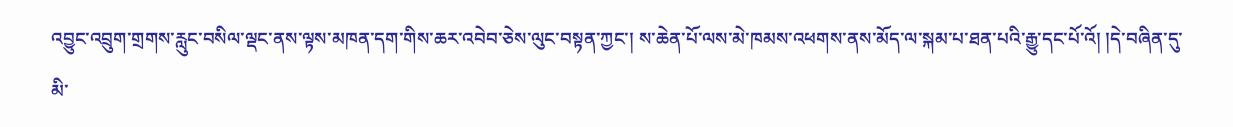འབྱུང་འབྲུག་གྲགས་རླུང་བསིལ་ལྡང་ནས་ལྟས་མཁན་དག་གིས་ཆར་འབེབ་ཅེས་ལུང་བསྟན་ཀྱང་། ས་ཆེན་པོ་ལས་མེ་ཁམས་འཕགས་ནས་མོད་ལ་སྐམ་པ་ཐན་པའི་རྒྱུ་དང་པོ་འོ། །དེ་བཞིན་དུ་མི་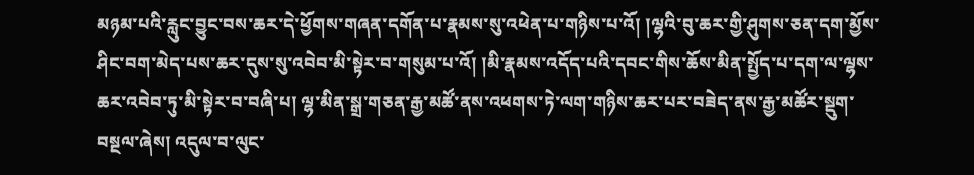མཉམ་པའི་རླུང་བྱུང་བས་ཆར་དེ་ཕྱོགས་གཞན་དགོན་པ་རྣམས་སུ་འཕེན་པ་གཉིས་པ་འོ། །ལྷའི་བུ་ཆར་གྱི་ཤུགས་ཅན་དག་མྱོས་ཤིང་བག་མེད་པས་ཆར་དུས་སུ་འབེབ་མི་སྟེར་བ་གསུམ་པ་འོ། །མི་རྣམས་འདོད་པའི་དབང་གིས་ཆོས་མིན་སྤྱོད་པ་དག་ལ་ལྷས་ཆར་འབེབ་ཏུ་མི་སྟེར་བ་བཞི་པ། ལྷ་མིན་སྒྲ་གཅན་རྒྱ་མཚོ་ནས་འཕགས་ཏེ་ལག་གཉིས་ཆར་པར་བཟེད་ནས་རྒྱ་མཚོར་སྡུག་བསྔལ་ཞེས། འདུལ་བ་ལུང་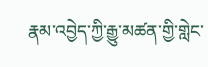རྣམ་འབྱེད་ཀྱི་རྒྱུ་མཚན་གྱི་གླེང་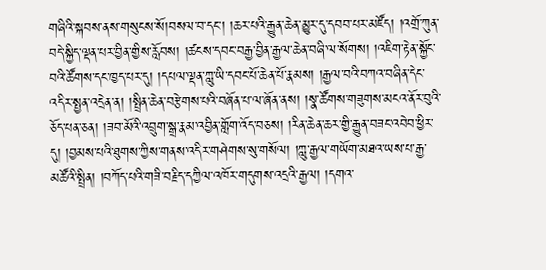གཞིའི་སྐབས་ནས་གསུངས་སོ།བསལ་བ་དང་། །ཆར་པའི་རྒྱུན་ཆེན་མྱུར་དུ་དབབ་པར་མཛོད། །འགྲོ་ཀུན་བདེ་སྐྱིད་ལྡན་པར་བྱིན་གྱིས་རློབས། །ཚངས་དབང་བརྒྱ་བྱིན་རྒྱལ་ཆེན་བཞི་ལ་སོགས། །འཇིག་རྟེན་སྐྱོང་བའི་ཚོགས་དང་ཁྱད་པར་དུ། །དཔལ་ལྡན་ཀླུ་ཡི་དབང་པོ་ཆེན་པོ་རྣམས། །རྒྱལ་བའི་བཀའ་བཞིན་དེང་འདིར་སྤྱན་འདྲེན་ན། །སྤྲིན་ཆེན་བརྩེགས་པའི་བཞོན་པ་ལ་ཞོན་ནས། །སྣ་ཚོགས་གཟུགས་མངའ་ནོར་བུའི་ཅོད་པན་ཅན། །ཟབ་མོའི་འབྲུག་སྒྲ་རྣམ་འབྱིན་གློག་འོད་བཅས། །རིན་ཆེན་ཆར་གྱི་རྒྱུན་བཟང་འབེབ་ཕྱིར་དུ། །བྱམས་པའི་ཐུགས་ཀྱིས་གནས་འདིར་གཤེགས་སུ་གསོལ། །ཀླུ་རྒྱལ་གཡོག་མཐའ་ཡས་པ་རྒྱ་མཚོའི་སྤྲིན། །བཀོད་པའི་གཟི་བརྗིད་དཀྱིལ་འཁོར་གདུགས་འདྲའི་རྒྱལ། །དགའ་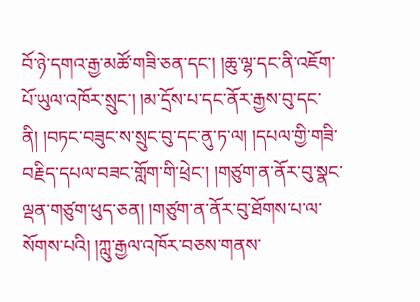བོ་ཉེ་དགའ་རྒྱ་མཚོ་གཟི་ཅན་དང་། །ཆུ་ལྷ་དང་ནི་འཇོག་པོ་ཡུལ་འཁོར་སྲུང་། །མ་དྲོས་པ་དང་ནོར་རྒྱས་བུ་དང་ནི། །བཏང་བཟུང་ས་སྲུང་བུ་དང་ནུ་ཏ་ལ། །དཔལ་གྱི་གཟི་བརྗིད་དཔལ་བཟང་གློག་གི་ཕྲེང་། །གཙུག་ན་ནོར་བུ་སྣང་ལྡན་གཙུག་ཕུད་ཅན། །གཙུག་ན་ནོར་བུ་ཐོགས་པ་ལ་སོགས་པའི། །ཀླུ་རྒྱལ་འཁོར་བཅས་གནས་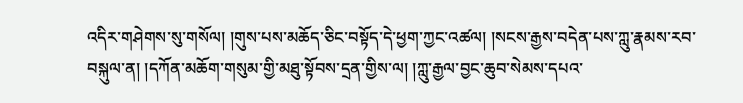འདིར་གཤེགས་སུ་གསོལ། །གུས་པས་མཆོད་ཅིང་བསྟོད་དེ་ཕྱག་ཀྱང་འཚལ། །སངས་རྒྱས་བདེན་པས་ཀླུ་རྣམས་རབ་བསྐུལ་ན། །དཀོན་མཆོག་གསུམ་གྱི་མཐུ་སྟོབས་དྲན་གྱིས་ལ། །ཀླུ་རྒྱལ་བྱང་ཆུབ་སེམས་དཔའ་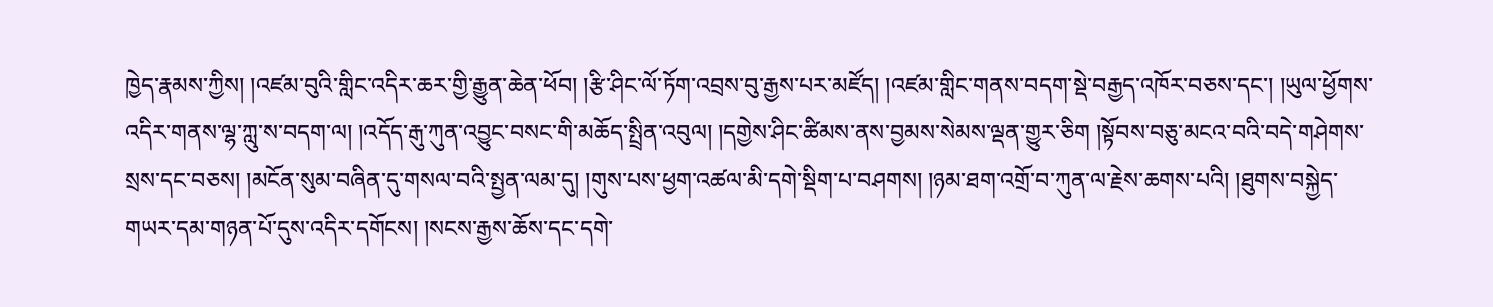ཁྱེད་རྣམས་ཀྱིས། །འཛམ་བུའི་གླིང་འདིར་ཆར་གྱི་རྒྱུན་ཆེན་ཕོབ། །རྩི་ཤིང་ལོ་ཏོག་འབྲས་བུ་རྒྱས་པར་མཛོད། །འཛམ་གླིང་གནས་བདག་སྡེ་བརྒྱད་འཁོར་བཅས་དང་། །ཡུལ་ཕྱོགས་འདིར་གནས་ལྷ་ཀླུ་ས་བདག་ལ། །འདོད་རྒུ་ཀུན་འབྱུང་བསང་གི་མཆོད་སྤྲིན་འབུལ། །དགྱེས་ཤིང་ཚིམས་ནས་བྱམས་སེམས་ལྡན་གྱུར་ཅིག །སྟོབས་བཅུ་མངའ་བའི་བདེ་གཤེགས་སྲས་དང་བཅས། །མངོན་སུམ་བཞིན་དུ་གསལ་བའི་སྤྱན་ལམ་དུ། །གུས་པས་ཕྱག་འཚལ་མི་དགེ་སྡིག་པ་བཤགས། །ཉམ་ཐག་འགྲོ་བ་ཀུན་ལ་རྗེས་ཆགས་པའི། །ཐུགས་བསྐྱེད་གཡར་དམ་གཉན་པོ་དུས་འདིར་དགོངས། །སངས་རྒྱས་ཆོས་དང་དགེ་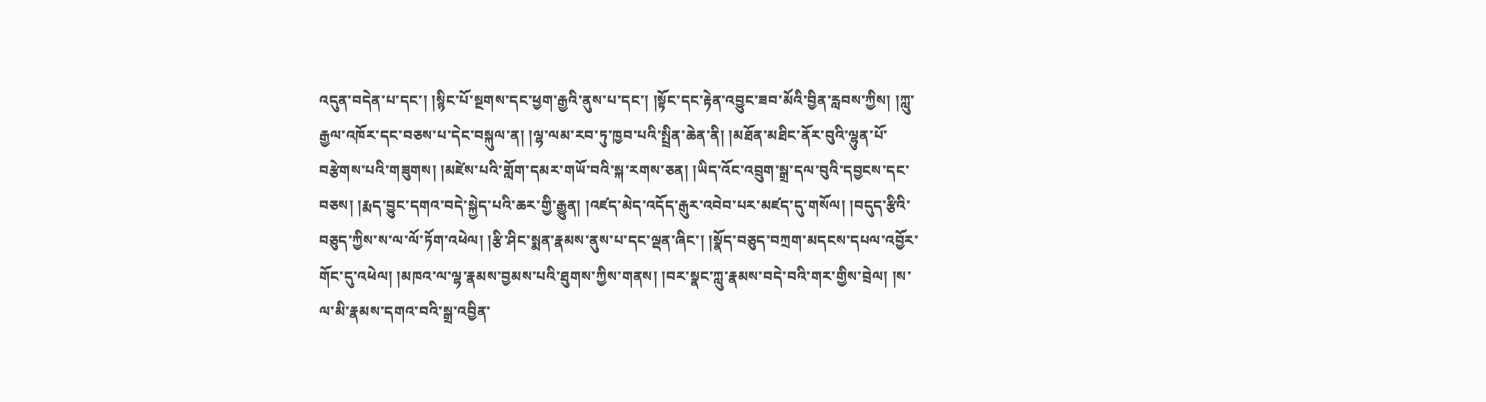འདུན་བདེན་པ་དང་། །སྙིང་པོ་སྔགས་དང་ཕྱག་རྒྱའི་ནུས་པ་དང་། །སྟོང་དང་རྟེན་འབྱུང་ཟབ་མོའི་བྱིན་རླབས་ཀྱིས། །ཀླུ་རྒྱལ་འཁོར་དང་བཅས་པ་དེང་བསྐུལ་ན། །ལྷ་ལམ་རབ་ཏུ་ཁྱབ་པའི་སྤྲིན་ཆེན་ནི། །མཐོན་མཐིང་ནོར་བུའི་ལྷུན་པོ་བརྩེགས་པའི་གཟུགས། །མཛེས་པའི་གློག་དམར་གཡོ་བའི་སྐ་རགས་ཅན། །ཡིད་འོང་འབྲུག་སྒྲ་དལ་བུའི་དབྱངས་དང་བཅས། །རྨད་བྱུང་དགའ་བདེ་སྐྱེད་པའི་ཆར་གྱི་རྒྱུན། །འཛད་མེད་འདོད་རྒུར་འབེབ་པར་མཛད་དུ་གསོལ། །བདུད་རྩིའི་བཅུད་ཀྱིས་ས་ལ་ལོ་ཏོག་འཕེལ། །རྩི་ཤིང་སྨན་རྣམས་ནུས་པ་དང་ལྡན་ཞིང་། །སྣོད་བཅུད་བཀྲག་མདངས་དཔལ་འབྱོར་གོང་དུ་འཕེལ། །མཁའ་ལ་ལྷ་རྣམས་བྱམས་པའི་ཐུགས་ཀྱིས་གནས། །བར་སྣང་ཀླུ་རྣམས་བདེ་བའི་གར་གྱིས་བྲེལ། །ས་ལ་མི་རྣམས་དགའ་བའི་སྒྲ་འབྱིན་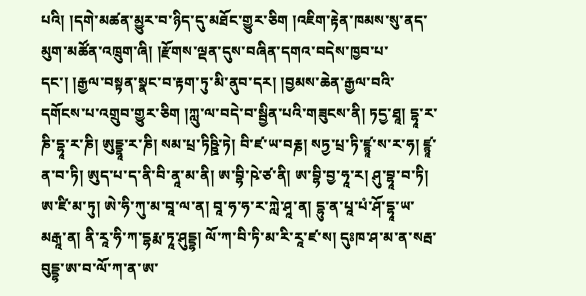པའི། །དགེ་མཚན་མྱུར་བ་ཉིད་དུ་མཐོང་གྱུར་ཅིག །འཇིག་རྟེན་ཁམས་སུ་ནད་མུག་མཚོན་འཁྲུག་ཞི། །རྫོགས་ལྡན་དུས་བཞིན་དགའ་བདེས་ཁྱབ་པ་དང་། །རྒྱལ་བསྟན་སྣང་བ་རྟག་ཏུ་མི་ནུབ་དར། །བྱམས་ཆེན་རྒྱལ་བའི་དགོངས་པ་འགྲུབ་གྱུར་ཅིག །ཀླུ་ལ་བདེ་བ་སྦྱིན་པའི་གཟུངས་ནི། ཏདྱ་ཐཱ། དྷཱ་ར་ཎི་དྷཱ་ར་ཎི། ཨུདྡྷཱ་ར་ཎི། སམ་པྲ་ཏིཥྛི་ཏེ། བི་ཛ་ཡ་བརྞ། སཏྱ་པྲ་ཏི་ཛྙཱ་ས་ར་ཧ། ཛྙཱ་ན་བ་ཏི། ཨུད་པ་ད་ནི་བི་ནཱ་མ་ནི། ཨ་བྷི་ཥེ་ཙ་ནི། ཨ་བྷི་བྱ་ཧཱ་ར། ཤུ་བྷཱ་བ་ཏི། ཨ་ཛི་མ་ཏུ། ཨེ་ཧི་ཀུ་མ་བཱ་ལ་ན། བཱ་ཧ་ཧ་ར་ཀླེ་ཤཱ་ན། དྷུ་ན་པཱ་པཾ་ཤོ་དྷཱ་ཡ་མརྒཱ་ན། ནི་རཱ་ཧི་ཀ་དྷརྨ་ཏཱ་ཤུདྡྷ། ལོ་ཀ་བི་ཏི་མ་རི་རཱ་ཛ་ས། དུཿཁ་ཤ་མ་ན་སརྦ་བུདྡྷ་ཨ་བ་ལོ་ཀ་ན་ཨ་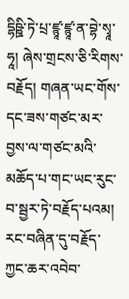དྷིཥྛི་ཏེ་པྲ་ཛྙཱ་ཛྙཱ་ན་བྷེ་སྭཱ་ཧཱ། ཞེས་གྲངས་ཅི་རིགས་བརྗོད། གཞན་ཡང་གོས་དང་ཟས་གཙང་མར་བྱས་ལ་གཙང་མའི་མཆོད་པ་གང་ཡང་རུང་བ་སྦྱར་ཏེ་བརྗོད་པའམ། རང་བཞིན་དུ་བརྗོད་ཀྱང་ཆར་འབེབ་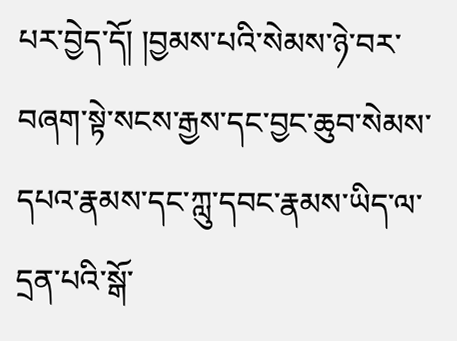པར་བྱེད་དོ། །བྱམས་པའི་སེམས་ཉེ་བར་བཞག་སྟེ་སངས་རྒྱས་དང་བྱང་ཆུབ་སེམས་དཔའ་རྣམས་དང་ཀླུ་དབང་རྣམས་ཡིད་ལ་དྲན་པའི་སྒོ་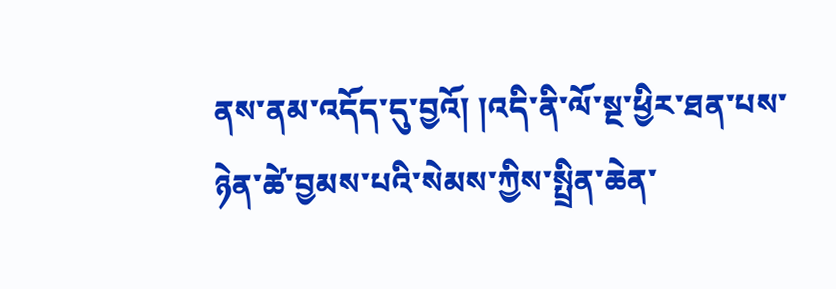ནས་ནམ་འདོད་དུ་བྱའོ། །འདི་ནི་ལོ་སྔ་ཕྱིར་ཐན་པས་ཉེན་ཚེ་བྱམས་པའི་སེམས་ཀྱིས་སྤྲིན་ཆེན་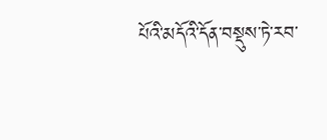པོའི་མདོའི་དོན་བསྡུས་ཏེ་རབ་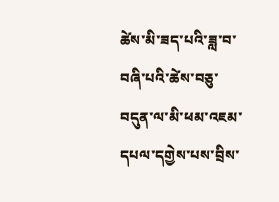ཚེས་མི་ཟད་པའི་ཟླ་བ་བཞི་པའི་ཚེས་བཅུ་བདུན་ལ་མི་ཕམ་འཇམ་དཔལ་དགྱེས་པས་བྲིས་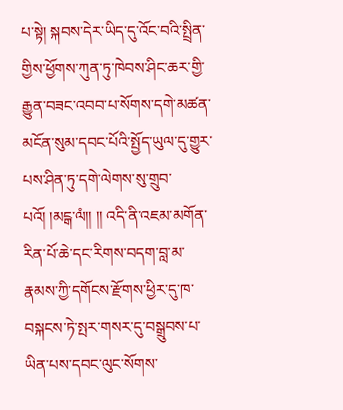པ་སྟེ། སྐབས་དེར་ཡིད་དུ་འོང་བའི་སྤྲིན་གྱིས་ཕྱོགས་ཀུན་ཏུ་ཁེབས་ཤིང་ཆར་གྱི་རྒྱུན་བཟང་འབབ་པ་སོགས་དགེ་མཚན་མངོན་སུམ་དབང་པོའི་སྤྱོད་ཡུལ་དུ་གྱུར་པས་ཤིན་ཏུ་དགེ་ལེགས་སུ་གྲུབ་པའོ། །མངྒ་ལཾ།། །། འདི་ནི་འཇམ་མགོན་རིན་པོ་ཆེ་དང་རིགས་བདག་བླ་མ་རྣམས་ཀྱི་དགོངས་རྫོགས་ཕྱིར་དུ་ཁ་བསྐངས་ཏེ་སྤར་གསར་དུ་བསྒྲུབས་པ་ཡིན་པས་དབང་ལུང་སོགས་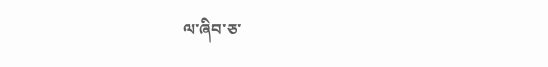ལ་ཞིབ་ཅ་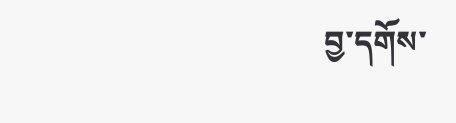བྱ་དགོས་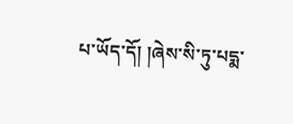པ་ཡོད་དོ། །ཞེས་སི་ཏུ་པདྨ་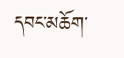དབང་མཆོག་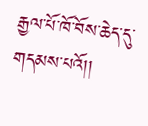རྒྱལ་པོ་ཁོ་བོས་ཆེད་དུ་གདམས་པའོ།།